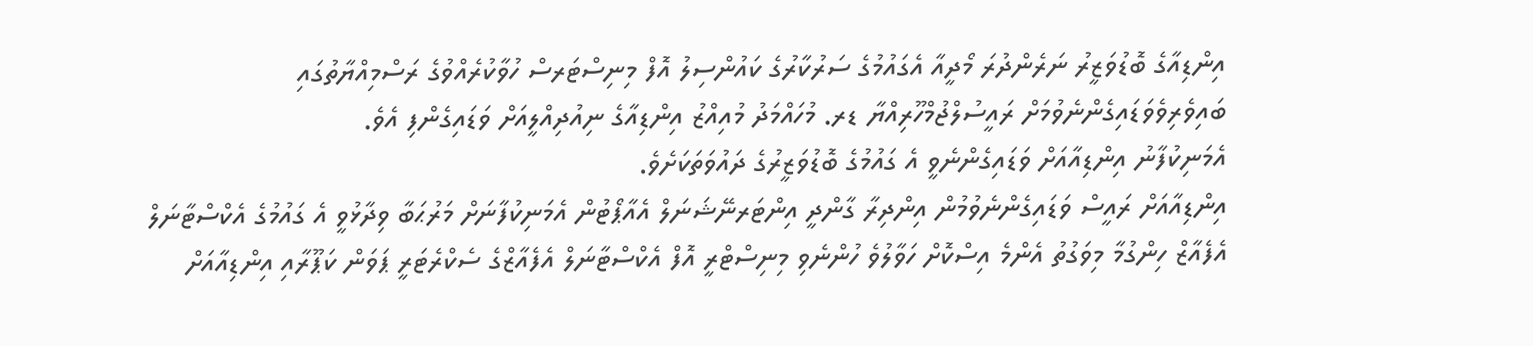އިންޑިއާގެ ބޮޑުވަޒީރު ނަރެންދުރަ މޯދީއާ އެގައުމުގެ ސަރުކާރުގެ ކައުންސިލު އޮފް މިނިސްޓަރސް ހުވާކުރެއްވުގެ ރަސްމިއްޔާތުގައި ބައިވެރިވެވަޑައިގެންނެވުމަށް ރައީސުލްޖުމްހޫރިއްޔާ ޑރ. މުހައްމަދު މުއިއްޒު އިންޑިއާގެ ނިއުދިއްލީއަށް ވަޑައިގެންފި އެވެ.
އެމަނިކުފާނު އިންޑިއާއަށް ވަޑައިގެންނެވީ އެ ގައުމުގެ ބޮޑުވަޒީރުގެ ދައުވަތަކަށެވެ.
އިންޑިއާއަށް ރައީސް ވަޑައިގެންނެވުމުން އިންދިރާ ގާންދީ އިންޓަރނޭޝަނަލް އެއާޕޯޓުން އެމަނިކުފާނަށް މަރުޙަބާ ވިދާޅުވީ އެ ގައުމުގެ އެކްސްޓާނަލް އެފެއާޒް ހިންގުމާ މިވަގުތު އެންމެ އިސްކޮށް ހަވާލުވެ ހުންނެވި މިނިސްޓްރީ އޮފް އެކްސްޓާނަލް އެފެއާޒްގެ ސެކްރެޓަރީ ޕަވަން ކަޕޫރާއި އިންޑިއާއަށް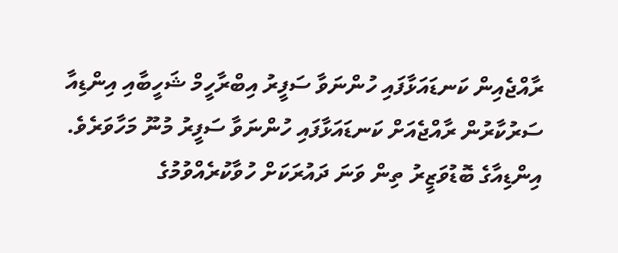ރާއްޖެއިން ކަނޑައަޅާފައި ހުންނަވާ ސަފީރު އިބްރާހީމް ޝަހީބާއި އިންޑިއާ ސަރުކާރުން ރާއްޖެއަށް ކަނޑައަޅާފައި ހުންނަވާ ސަފީރު މުނޫ މަހާވަރެވެ.
އިންޑިއާގެ ބޮޑުވަޒީރު ތިން ވަނަ ދައުރަކަށް ހުވާކުރެއްވުމުގެ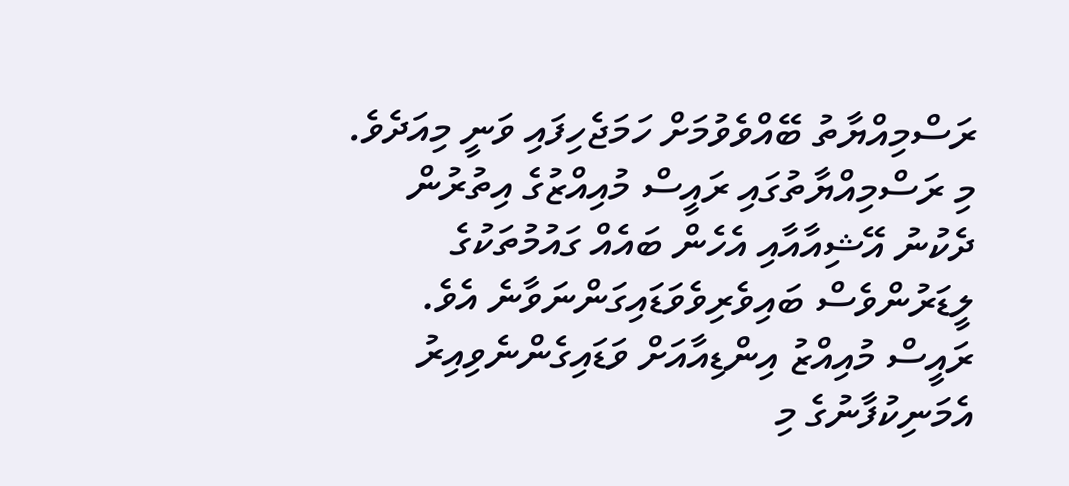ރަސްމިއްޔާތު ބޭއްވެވުމަށް ހަމަޖެހިފައި ވަނީ މިއަދެވެ. މި ރަސްމިއްޔާތުގައި ރައީސް މުއިއްޒުގެ އިތުރުން ދެކުނު އޭޝިއާއާއި އެހެން ބައެއް ގައުމުތަކުގެ ލީޑަރުންވެސް ބައިވެރިވެވަޑައިގަންނަވާނެ އެވެ.
ރައީސް މުއިއްޒު އިންޑިއާއަށް ވަޑައިގެންނެވިއިރު އެމަނިކުފާނުގެ މި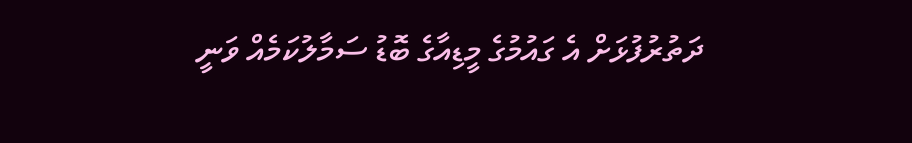ދަތުރުފުޅަށް އެ ގައުމުގެ މީޑިއާގެ ބޮޑު ސަމާލުކަމެއް ވަނީ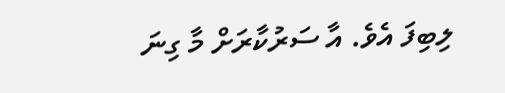ލިބިފަ އެވެ. އާ ސަރުކާރަށް މާ ގިނަ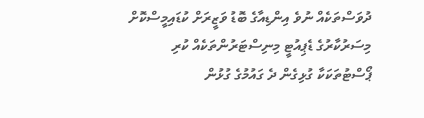ދުވަސްތަކެއް ނުވެ އިންޑިއާގެ ބޮޑު ވަޒީރަށް ކުޑައިމީސްކޮށް މިސަރުކާރުގެ ޑެޕިއުޓީ މިނިސްޓަރުންތަކެއް ކުރި ޕޯސްޓުތަކަކާ ގުޅިގެން ދެ ގައުމުގެ ގުޅުން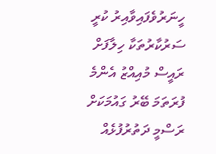ހީނަރުވެފައިވާއިރު ކުރީ ސަރުކާރުތަކާ ހިލާފަށް ރައީސް މުއިއްޒު އެންމެ ފުރަތަމަ ބޭރު ގައުމަކަށް ރަސްމީ ދަތުރުފުޅެއް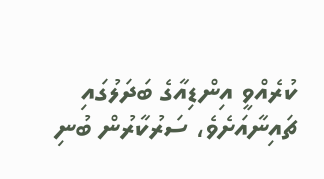ކުރެއްވީ އިންޑިއާގެ ބަދަލުގައި ޗައިނާއަށެވެ، ސަރުކާރުން ބުނި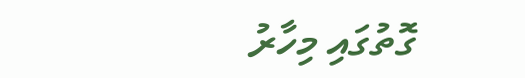ގޮތުގައި މިހާރު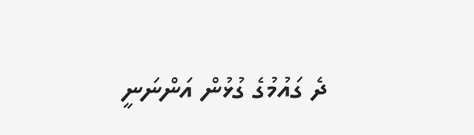ދެ ގައުމުގެ ގުޅުން އަންނަނީ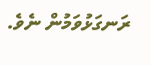ރަނގަޅުވަމުން ނެވެ.